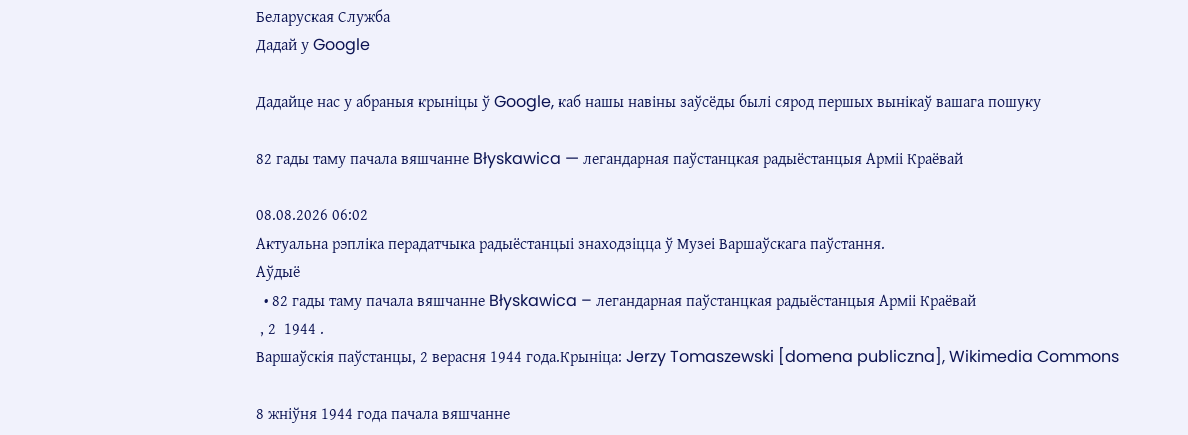Беларуская Служба
Дадай у Google

Дадайце нас у абраныя крыніцы ў Google, каб нашы навіны заўсёды былі сярод першых вынікаў вашага пошуку

82 гады таму пачала вяшчанне Błyskawica — легандарная паўстанцкая радыёстанцыя Арміі Краёвай

08.08.2026 06:02
Актуальна рэпліка перадатчыка радыёстанцыі знаходзіцца ў Музеі Варшаўскага паўстання.
Аўдыё
  • 82 гады таму пачала вяшчанне Błyskawica – легандарная паўстанцкая радыёстанцыя Арміі Краёвай
 , 2  1944 .
Варшаўскія паўстанцы, 2 верасня 1944 года.Крыніца: Jerzy Tomaszewski [domena publiczna], Wikimedia Commons

8 жніўня 1944 года пачала вяшчанне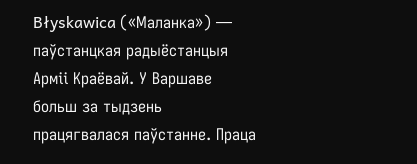Błyskawica («Маланка») — паўстанцкая радыёстанцыя Арміі Краёвай. У Варшаве больш за тыдзень працягвалася паўстанне. Праца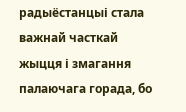радыёстанцыі стала важнай часткай жыцця і змагання палаючага горада, бо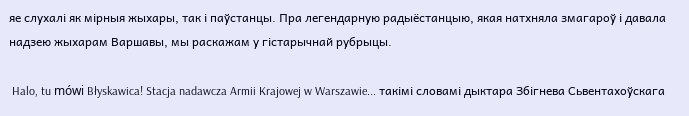яе слухалі як мірныя жыхары, так і паўстанцы. Пра легендарную радыёстанцыю, якая натхняла змагароў і давала надзею жыхарам Варшавы, мы раскажам у гістарычнай рубрыцы.

 Halo, tu mówi Błyskawica! Stacja nadawcza Armii Krajowej w Warszawie... такімі словамі дыктара Збігнева Сьвентахоўскага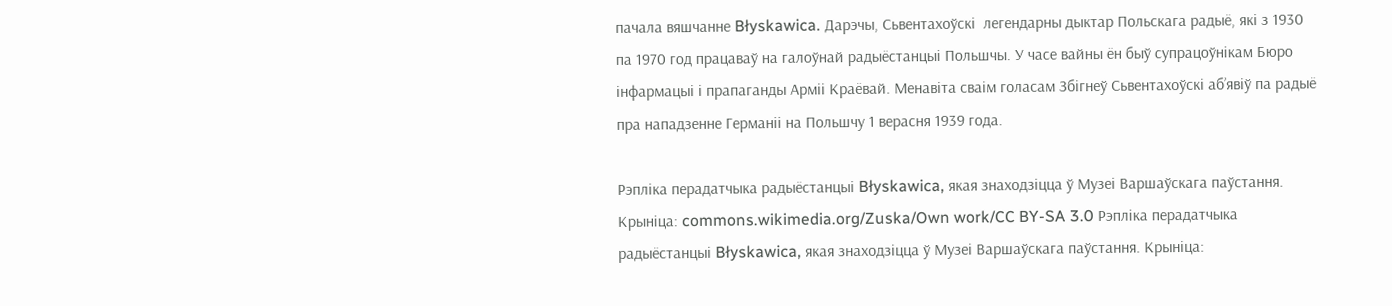пачала вяшчанне Błyskawica. Дарэчы, Сьвентахоўскі  легендарны дыктар Польскага радыё, які з 1930 па 1970 год працаваў на галоўнай радыёстанцыі Польшчы. У часе вайны ён быў супрацоўнікам Бюро інфармацыі і прапаганды Арміі Краёвай. Менавіта сваім голасам Збігнеў Сьвентахоўскі аб’явіў па радыё пра нападзенне Германіі на Польшчу 1 верасня 1939 года.

Рэпліка перадатчыка радыёстанцыі Błyskawica, якая знаходзіцца ў Музеі Варшаўскага паўстання. Крыніца: commons.wikimedia.org/Zuska/Own work/CC BY-SA 3.0 Рэпліка перадатчыка радыёстанцыі Błyskawica, якая знаходзіцца ў Музеі Варшаўскага паўстання. Крыніца: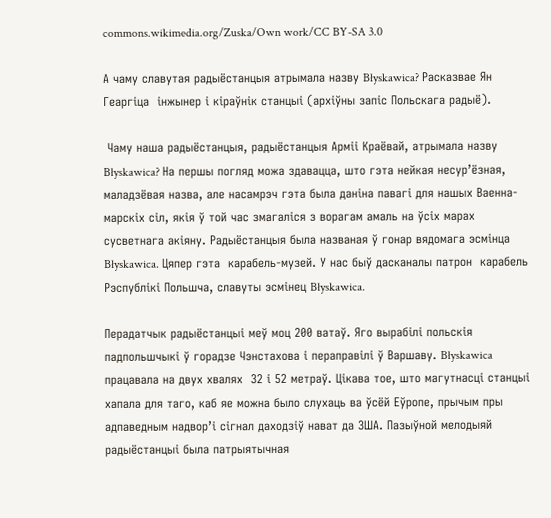commons.wikimedia.org/Zuska/Own work/CC BY-SA 3.0

А чаму славутая радыёстанцыя атрымала назву Błyskawica? Расказвае Ян Геаргіца  інжынер і кіраўнік станцыі (архіўны запіс Польскага радыё).

 Чаму наша радыёстанцыя, радыёстанцыя Арміі Краёвай, атрымала назву Błyskawica? На першы погляд можа здавацца, што гэта нейкая несур’ёзная, маладзёвая назва, але насамрэч гэта была даніна павагі для нашых Ваенна-марскіх сіл, якія ў той час змагаліся з ворагам амаль на ўсіх марах сусветнага акіяну. Радыёстанцыя была названая ў гонар вядомага эсмінца Błyskawica. Цяпер гэта  карабель-музей. У нас быў дасканалы патрон  карабель Рэспублікі Польшча, славуты эсмінец Błyskawica.

Перадатчык радыёстанцыі меў моц 200 ватаў. Яго вырабілі польскія падпольшчыкі ў горадзе Чэнстахова і пераправілі ў Варшаву. Błyskawica працавала на двух хвалях  32 і 52 метраў. Цікава тое, што магутнасці станцыі хапала для таго, каб яе можна было слухаць ва ўсёй Еўропе, прычым пры адпаведным надвор’і сігнал даходзіў нават да ЗША. Пазыўной мелодыяй радыёстанцыі была патрыятычная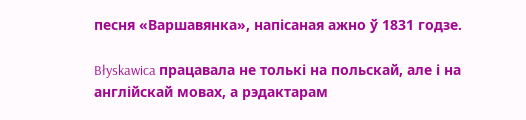песня «Варшавянка», напісаная ажно ў 1831 годзе.

Błyskawica працавала не толькі на польскай, але і на англійскай мовах, а рэдактарам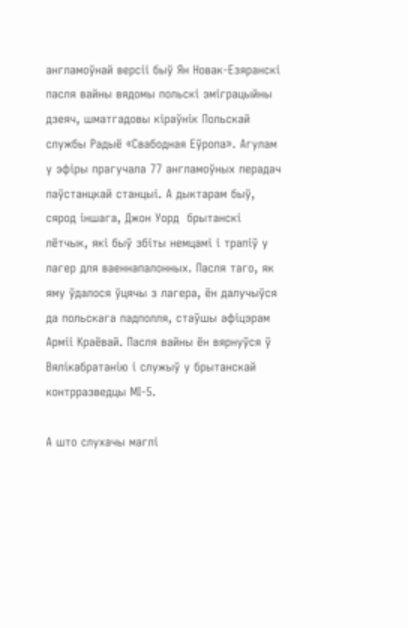англамоўнай версіі быў Ян Новак-Езяранскі  пасля вайны вядомы польскі эміграцыйны дзеяч, шматгадовы кіраўнік Польскай службы Радыё «Свабодная Еўропа». Агулам у эфіры прагучала 77 англамоўных перадач паўстанцкай станцыі. А дыктарам быў, сярод іншага, Джон Уорд  брытанскі лётчык, які быў збіты немцамі і трапіў у лагер для ваеннапалонных. Пасля таго, як яму ўдалося ўцячы з лагера, ён далучыўся да польскага падполля, стаўшы афіцэрам Арміі Краёвай. Пасля вайны ён вярнуўся ў Вялікабратанію і служыў у брытанскай контрразведцы МІ-5.

А што слухачы маглі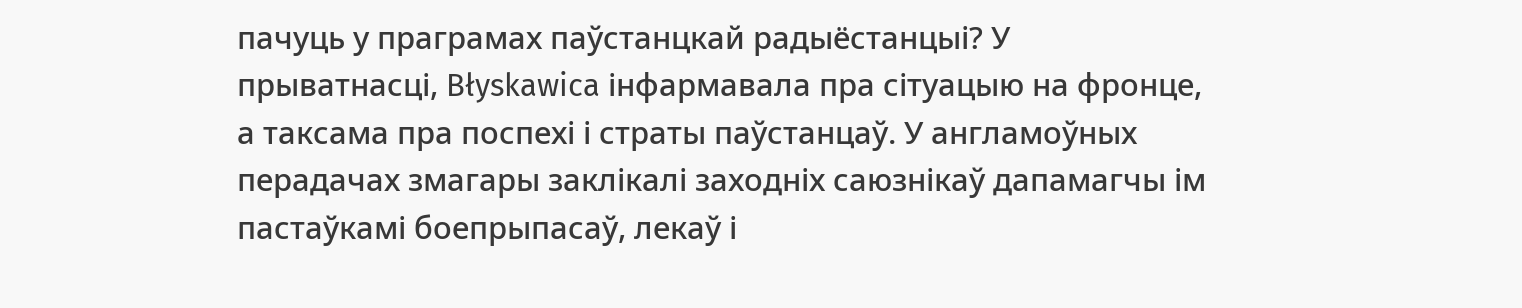пачуць у праграмах паўстанцкай радыёстанцыі? У прыватнасці, Błyskawica інфармавала пра сітуацыю на фронце, а таксама пра поспехі і страты паўстанцаў. У англамоўных перадачах змагары заклікалі заходніх саюзнікаў дапамагчы ім пастаўкамі боепрыпасаў, лекаў і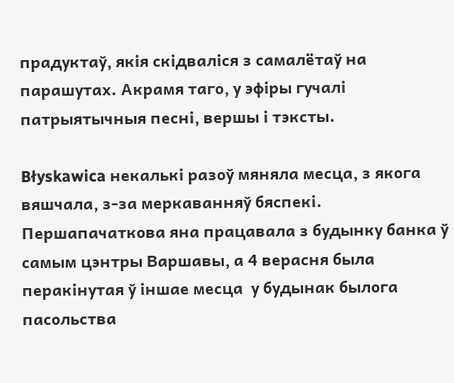прадуктаў, якія скідваліся з самалётаў на парашутах. Акрамя таго, у эфіры гучалі патрыятычныя песні, вершы і тэксты.

Błyskawica некалькі разоў мяняла месца, з якога вяшчала, з-за меркаванняў бяспекі. Першапачаткова яна працавала з будынку банка ў самым цэнтры Варшавы, а 4 верасня была перакінутая ў іншае месца  у будынак былога пасольства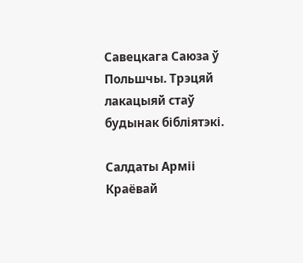Савецкага Саюза ў Польшчы. Трэцяй лакацыяй стаў будынак бібліятэкі.

Салдаты Арміі Краёвай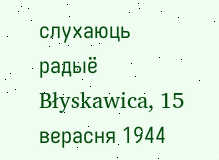слухаюць радыё Błyskawica, 15 верасня 1944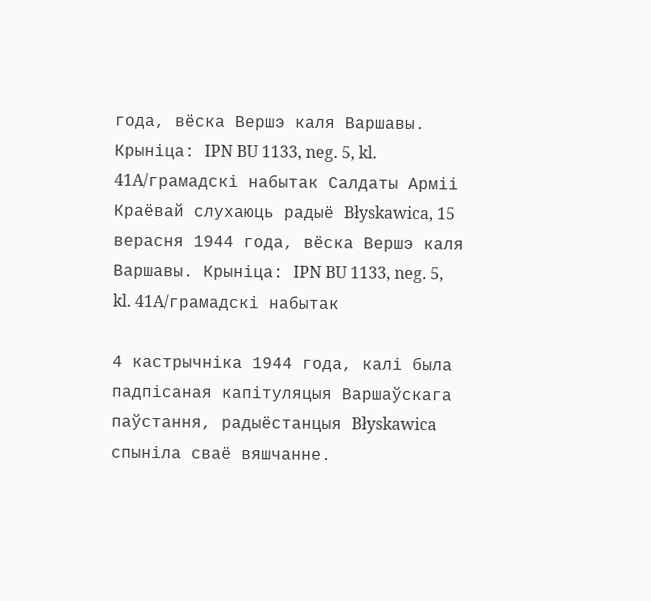года, вёска Вершэ каля Варшавы. Крыніца: IPN BU 1133, neg. 5, kl. 41A/грамадскі набытак Салдаты Арміі Краёвай слухаюць радыё Błyskawica, 15 верасня 1944 года, вёска Вершэ каля Варшавы. Крыніца: IPN BU 1133, neg. 5, kl. 41A/грамадскі набытак

4 кастрычніка 1944 года, калі была падпісаная капітуляцыя Варшаўскага паўстання, радыёстанцыя Błyskawica спыніла сваё вяшчанне.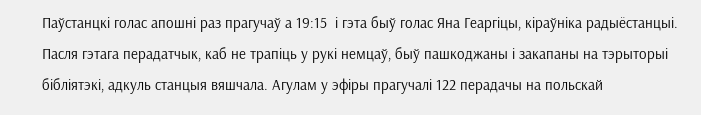Паўстанцкі голас апошні раз прагучаў а 19:15  і гэта быў голас Яна Геаргіцы, кіраўніка радыёстанцыі. Пасля гэтага перадатчык, каб не трапіць у рукі немцаў, быў пашкоджаны і закапаны на тэрыторыі бібліятэкі, адкуль станцыя вяшчала. Агулам у эфіры прагучалі 122 перадачы на польскай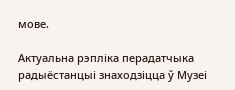мове.

Актуальна рэпліка перадатчыка радыёстанцыі знаходзіцца ў Музеі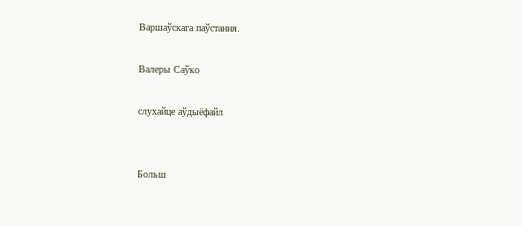Варшаўскага паўстання.

Валеры Саўко

слухайце аўдыёфайл


Больш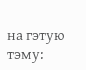на гэтую тэму: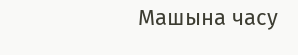Машына часу